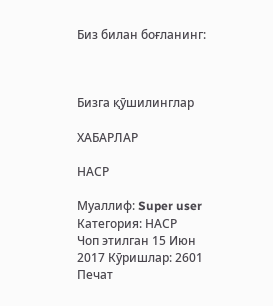Биз билан боғланинг:



Бизга қӯшилинглар

ХАБАРЛАР

НАСР

Муаллиф: Super user Категория: НАСР
Чоп этилган 15 Июн 2017 Кӯришлар: 2601
Печат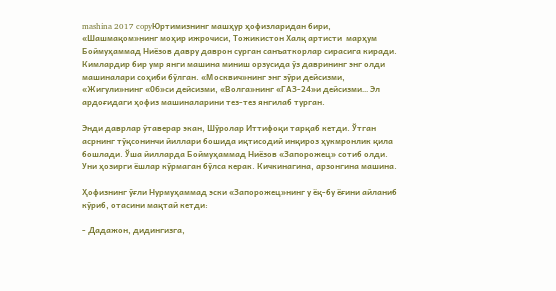mashina 2017 copyЮртимизнинг машҳур ҳофизларидан бири, «Шашмақом»нинг моҳир ижрочиси, Тожикистон Халқ артисти  марҳум Боймуҳаммад Ниёзов давру даврон сурган санъаткорлар сирасига киради. Кимлардир бир умр янги машина миниш орзусида ўз даврининг энг олди машиналари соҳиби бўлган. «Москвич»нинг энг зўри дейсизми, «Жигули»нинг «06»си дейсизми, «Волга»нинг «ГАЗ-24»и дейсизми… Эл ардоғидаги ҳофиз машиналарини тез-тез янгилаб турган.

Энди даврлар ўтаверар экан, Шўролар Иттифоқи тарқаб кетди. Ўтган асрнинг тўқсонинчи йиллари бошида иқтисодий инқироз ҳукмронлик қила бошлади. Ўша йилларда Боймуҳаммад Ниёзов «Запорожец» сотиб олди. Уни ҳозирги ёшлар кўрмаган бўлса керак. Кичкинагина, арзонгина машина.

Ҳофизнинг ўғли Нурмуҳаммад эски «Запорожец»нинг у ёқ-бу ёғини айланиб кўриб, отасини мақтай кетди:

- Дадажон, дидингизга,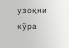узоқни кўра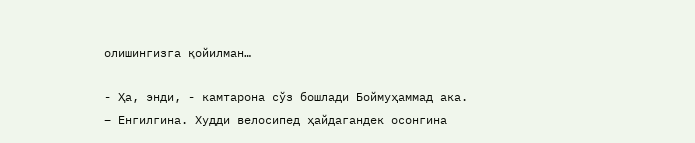олишингизга қойилман…

- Ҳа, энди, - камтарона сўз бошлади Боймуҳаммад ака. – Енгилгина. Худди велосипед ҳайдагандек осонгина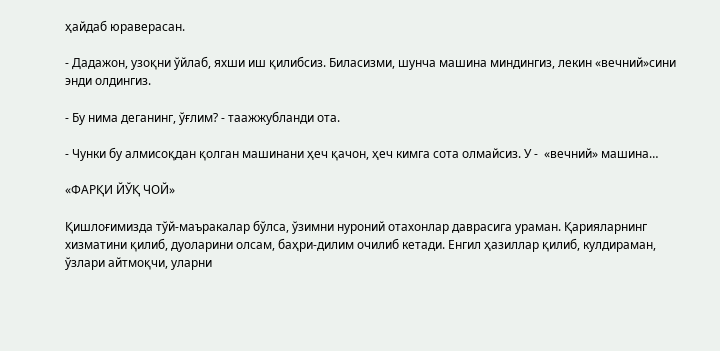ҳайдаб юраверасан.

- Дадажон, узоқни ўйлаб, яхши иш қилибсиз. Биласизми, шунча машина миндингиз, лекин «вечний»сини энди олдингиз.

- Бу нима деганинг, ўғлим? - таажжубланди ота.

- Чунки бу алмисоқдан қолган машинани ҳеч қачон, ҳеч кимга сота олмайсиз. У -  «вечний» машина…

«ФАРҚИ ЙЎҚ ЧОЙ»

Қишлоғимизда тўй-маъракалар бўлса, ўзимни нуроний отахонлар даврасига ураман. Қарияларнинг хизматини қилиб, дуоларини олсам, баҳри-дилим очилиб кетади. Енгил ҳазиллар қилиб, кулдираман, ўзлари айтмоқчи, уларни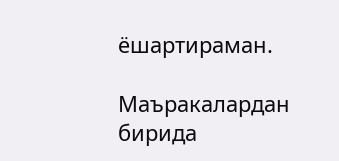ёшартираман.

Маъракалардан бирида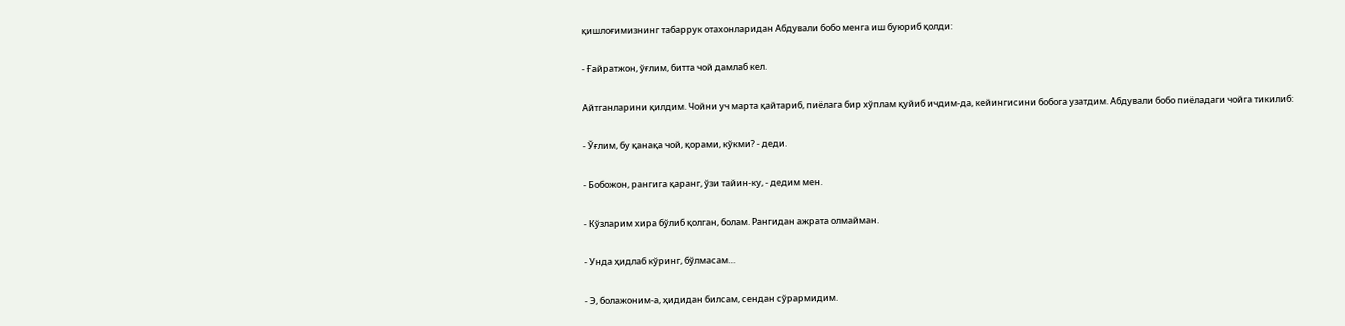қишлоғимизнинг табаррук отахонларидан Абдували бобо менга иш буюриб қолди:

- Ғайратжон, ўғлим, битта чой дамлаб кел.

Айтганларини қилдим. Чойни уч марта қайтариб, пиёлага бир хўплам қуйиб ичдим-да, кейингисини бобога узатдим. Абдували бобо пиёладаги чойга тикилиб:

- Ўғлим, бу қанақа чой, қорами, кўкми? - деди.

- Бобожон, рангига қаранг, ўзи тайин-ку, - дедим мен.

- Кўзларим хира бўлиб қолган, болам. Рангидан ажрата олмайман.

- Унда ҳидлаб кўринг, бўлмасам…

- Э, болажоним-а, ҳидидан билсам, сендан сўрармидим.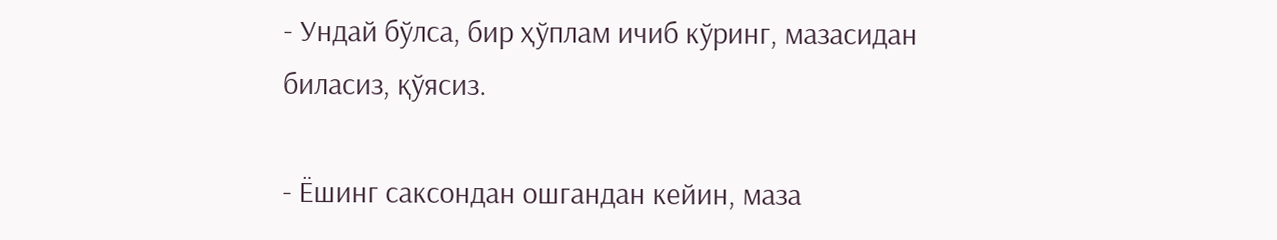- Ундай бўлса, бир ҳўплам ичиб кўринг, мазасидан биласиз, қўясиз.

- Ёшинг саксондан ошгандан кейин, маза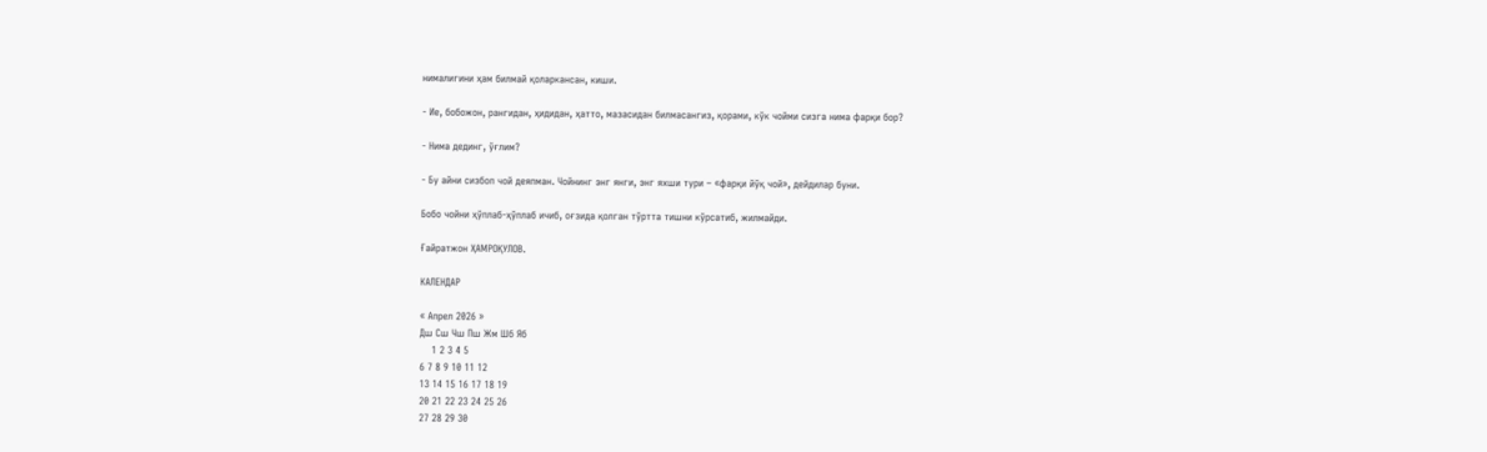нималигини ҳам билмай қоларкансан, киши.

- Ие, бобожон, рангидан, ҳидидан, ҳатто, мазасидан билмасангиз, қорами, кўк чойми сизга нима фарқи бор?

- Нима дединг, ўғлим?

- Бу айни сизбоп чой деяпман. Чойнинг энг янги, энг яхши тури – «фарқи йўқ чой», дейдилар буни.

Бобо чойни ҳўплаб-ҳўплаб ичиб, оғзида қолган тўртта тишни кўрсатиб, жилмайди.

Ғайратжон ҲАМРОҚУЛОВ.

КАЛЕНДАР

« Апрел 2026 »
Дш Сш Чш Пш Жм Шб Яб
    1 2 3 4 5
6 7 8 9 10 11 12
13 14 15 16 17 18 19
20 21 22 23 24 25 26
27 28 29 30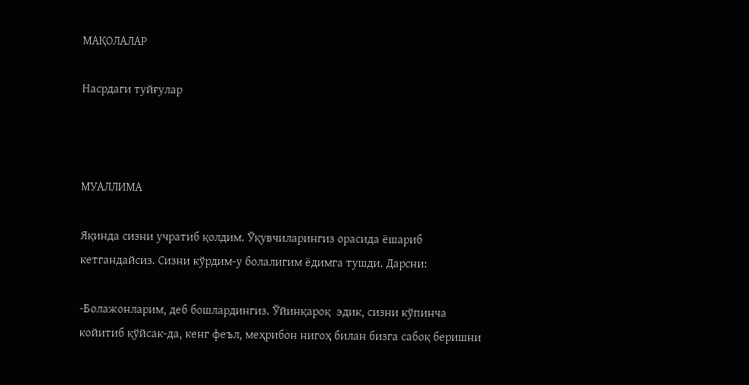МАҚОЛАЛАР

Насрдаги туйғулар



МУАЛЛИМА

Яқинда сизни учратиб қолдим. Ўқувчиларингиз орасида ёшариб кетгандайсиз. Сизни кўрдим-у болалигим ёдимга тушди. Дарсни:

-Болажонларим, деб бошлардингиз. Ўйинқароқ  эдик, сизни кўпинча койитиб қўйсак-да, кенг феъл, меҳрибон нигоҳ билан бизга сабоқ беришни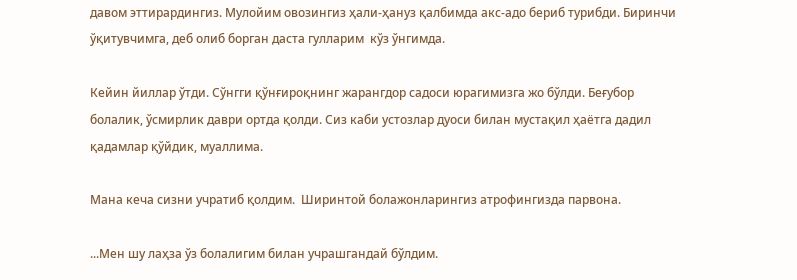давом эттирардингиз. Мулойим овозингиз ҳали-ҳануз қалбимда акс-адо бериб турибди. Биринчи ўқитувчимга, деб олиб борган даста гулларим  кўз ўнгимда.

Кейин йиллар ўтди. Сўнгги қўнғироқнинг жарангдор садоси юрагимизга жо бўлди. Беғубор болалик, ўсмирлик даври ортда қолди. Сиз каби устозлар дуоси билан мустақил ҳаётга дадил қадамлар қўйдик, муаллима.

Мана кеча сизни учратиб қолдим.  Ширинтой болажонларингиз атрофингизда парвона.

...Мен шу лаҳза ўз болалигим билан учрашгандай бўлдим.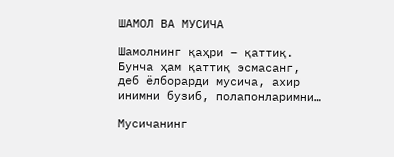ШАМОЛ ВА МУСИЧА

Шамолнинг қаҳри – қаттиқ. Бунча ҳам қаттиқ эсмасанг, деб ёлборарди мусича, ахир инимни бузиб, полапонларимни…

Мусичанинг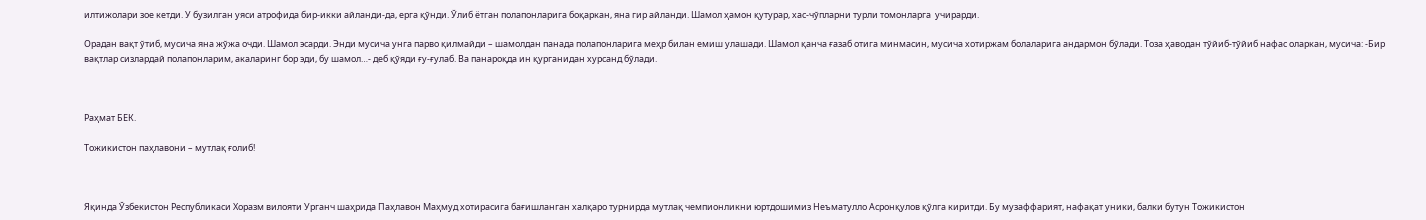илтижолари зое кетди. У бузилган уяси атрофида бир-икки айланди-да, ерга қўнди. Ўлиб ётган полапонларига боқаркан, яна гир айланди. Шамол ҳамон қутурар, хас-чўпларни турли томонларга  учирарди.

Орадан вақт ўтиб, мусича яна жўжа очди. Шамол эсарди. Энди мусича унга парво қилмайди – шамолдан панада полапонларига меҳр билан емиш улашади. Шамол қанча ғазаб отига минмасин, мусича хотиржам болаларига андармон бўлади. Тоза ҳаводан тўйиб-тўйиб нафас оларкан, мусича: -Бир вақтлар сизлардай полапонларим, акаларинг бор эди, бу шамол…- деб қўяди ғу-ғулаб. Ва панароқда ин қурганидан хурсанд бўлади.



Раҳмат БЕК.

Тожикистон паҳлавони – мутлақ ғолиб!



Яқинда Ўзбекистон Республикаси Хоразм вилояти Урганч шаҳрида Паҳлавон Маҳмуд хотирасига бағишланган халқаро турнирда мутлақ чемпионликни юртдошимиз Неъматулло Асронқулов қўлга киритди. Бу музаффарият, нафақат уники, балки бутун Тожикистон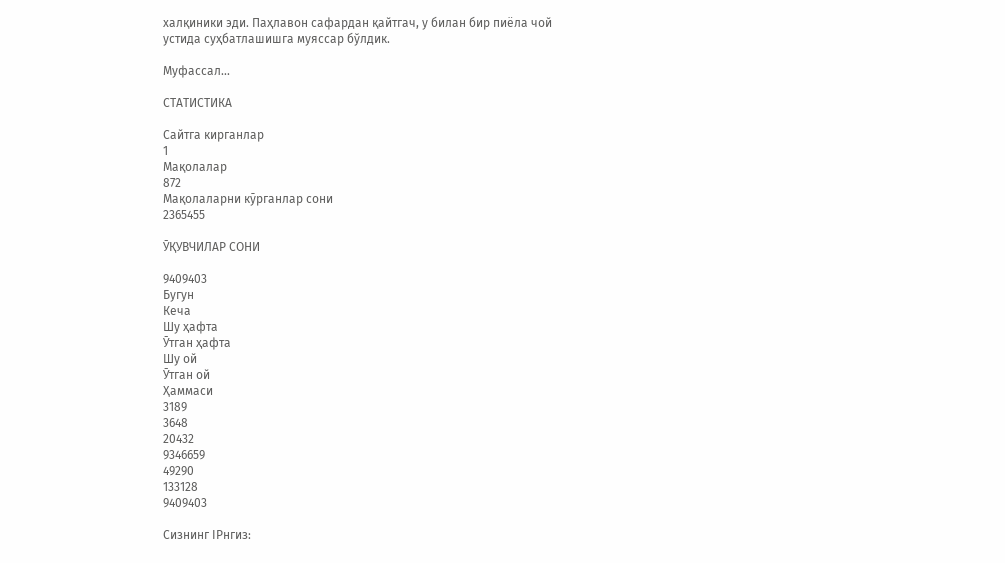халқиники эди. Паҳлавон сафардан қайтгач, у билан бир пиёла чой устида суҳбатлашишга муяссар бўлдик.

Муфассал...

СТАТИСТИКА

Сайтга кирганлар
1
Мақолалар
872
Мақолаларни кӯрганлар сони
2365455

ӮҚУВЧИЛАР СОНИ

9409403
Бугун
Кеча
Шу ҳафта
Ӯтган ҳафта
Шу ой
Ӯтган ой
Ҳаммаси
3189
3648
20432
9346659
49290
133128
9409403

Сизнинг IPнгиз: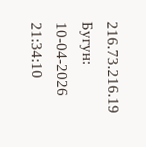216.73.216.19
Бугун: 10-04-2026 21:34:10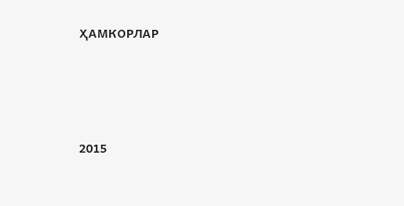ҲАМКОРЛАР







2015